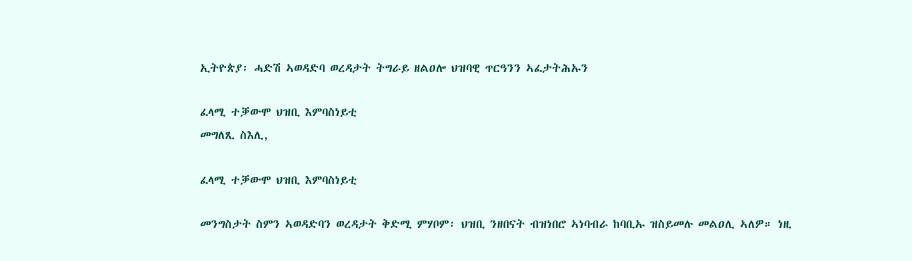ኢትዮጵያ፡ ሓድሽ ኣወዳድባ ወረዳታት ትግራይ ዘልዐሎ ህዝባዊ ጥርዓንን ኣፈታትሕኡን

ፈላሚ ተቓውሞ ህዝቢ እምባስነይቲ
መግለጺ ስእሊ,

ፈላሚ ተቓውሞ ህዝቢ እምባስነይቲ

መንግስታት ስምን ኣወዳድባን ወረዳታት ቅድሚ ምሃቦም፡ ህዝቢ ንዘበናት ብዝነበሮ ኣነባብራ ከባቢኡ ዝስይመሉ መልዐሊ ኣለዎ። ነዚ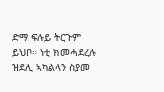ድማ ፍሉይ ትርጉም ይህቦ። ነቲ ክመሓደረሉ ዝደሊ ኣካልላን ስያመ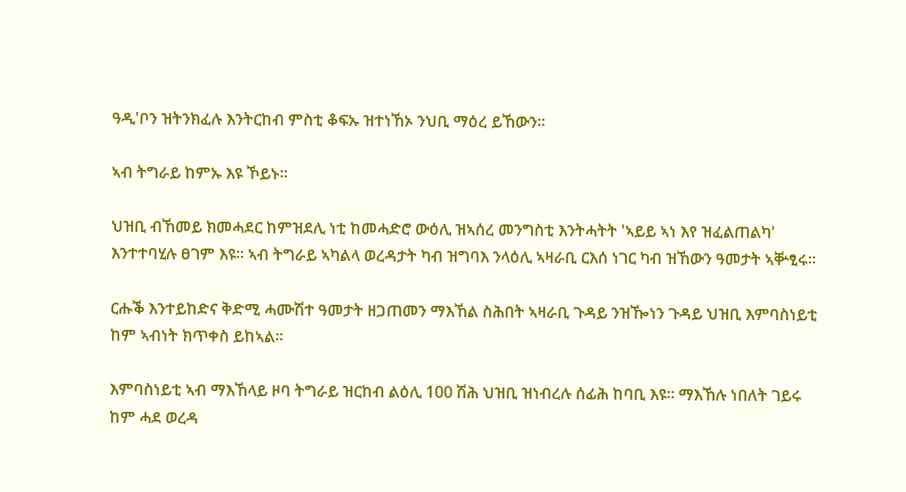ዓዲ'ቦን ዝትንክፈሉ እንትርከብ ምስቲ ቆፍኡ ዝተነኸኦ ንህቢ ማዕረ ይኸውን።

ኣብ ትግራይ ከምኡ እዩ ኾይኑ።

ህዝቢ ብኸመይ ክመሓደር ከምዝደሊ ነቲ ከመሓድሮ ውዕሊ ዝኣሰረ መንግስቲ እንትሓትት 'ኣይይ ኣነ እየ ዝፈልጠልካ' እንተተባሂሉ ፀገም እዩ። ኣብ ትግራይ ኣካልላ ወረዳታት ካብ ዝግባእ ንላዕሊ ኣዛራቢ ርእሰ ነገር ካብ ዝኸውን ዓመታት ኣቝፂሩ።

ርሑቕ እንተይከድና ቅድሚ ሓሙሽተ ዓመታት ዘጋጠመን ማእኸል ስሕበት ኣዛራቢ ጉዳይ ንዝዀነን ጉዳይ ህዝቢ እምባስነይቲ ከም ኣብነት ክጥቀስ ይከኣል።

እምባስነይቲ ኣብ ማእኸላይ ዞባ ትግራይ ዝርከብ ልዕሊ 100 ሽሕ ህዝቢ ዝነብረሉ ሰፊሕ ከባቢ እዩ። ማእኸሉ ነበለት ገይሩ ከም ሓደ ወረዳ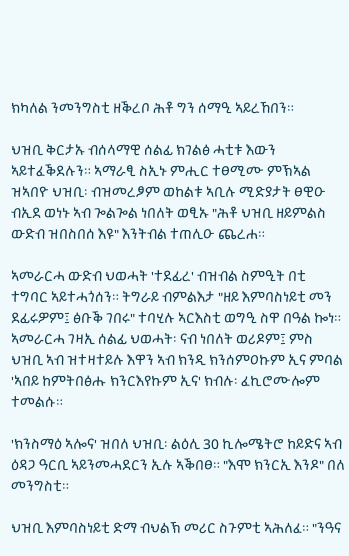ክካለል ንመንግስቲ ዘቕረቦ ሕቶ ግን ሰማዒ ኣይረኸበን።

ህዝቢ ቅርታኡ ብሰላማዊ ሰልፊ ክገልፅ ሓቲቱ እውን ኣይተፈቕደሉን። ኣማራፂ ስኢኑ ምሒር ተፀሚሙ ምኽኣል ዝኣበዮ ህዝቢ፡ ብዝመረፆም ወከልቱ ኣቢሉ ሚድያታት ፀዊዑ ብኢደ ወነኑ ኣብ ጐልጐል ነበለት ወፂኡ "ሕቶ ህዝቢ ዘይምልስ ውድብ ዝበስበሰ እዩ" እንትብል ተጠሊዑ ጨረሐ።

ኣመራርሓ ውድብ ህወሓት 'ተደፊረ' ብዝብል ስምዒት በቲ ተግባር ኣይተሓጎሰን። ትግራይ ብምልእታ "ዘይ እምባስነይቲ መን ደፊሩዎም፤ ፅቡቕ ገበሩ" ተባሂሉ ኣርእስቲ ወግዒ ስዋ በዓል ኰነ። ኣመራርሓ ገዛኢ ሰልፊ ህወሓት፡ ናብ ነበለት ወሪዶም፤ ምስ ህዝቢ ኣብ ዝተዛተይሉ እዋን ኣብ ክንዲ ክንሰምዐኩም ኢና ምባል 'ኣበይ ከምትበፅሑ ክንርእየኩም ኢና' ክብሉ፡ ፈኪሮሙሎም ተመልሱ።

'ክንስማዕ ኣሎና' ዝበለ ህዝቢ፡ ልዕሊ 30 ኪሎሜትሮ ከይድና ኣብ ዕዳጋ ዓርቢ ኣይንመሓደርን ኢሉ ኣቕበፀ። "እሞ ክንርኢ እንዶ" በለ መንግስቲ።

ህዝቢ እምባስነይቲ ድማ ብህልኽ መሪር ስጉምቲ ኣሕለፈ። "ንዓና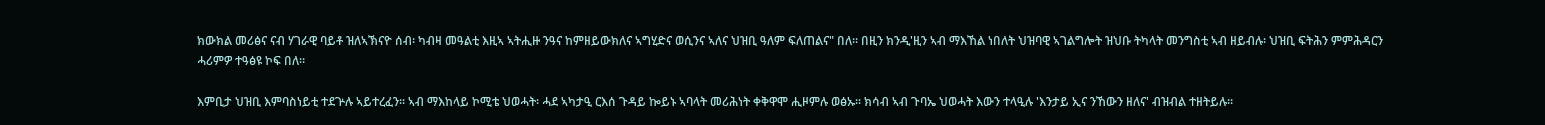ክውክል መሪፅና ናብ ሃገራዊ ባይቶ ዝለኣኽናዮ ሰብ፡ ካብዛ መዓልቲ እዚኣ ኣትሒዙ ንዓና ከምዘይውክለና ኣግሂድና ወሲንና ኣለና ህዝቢ ዓለም ፍለጠልና" በለ። በዚን ክንዲ'ዚን ኣብ ማእኸል ነበለት ህዝባዊ ኣገልግሎት ዝህቡ ትካላት መንግስቲ ኣብ ዘይብሉ፡ ህዝቢ ፍትሕን ምምሕዳርን ሓሪምዎ ተዓፅዩ ኮፍ በለ።

እምቢታ ህዝቢ እምባስነይቲ ተደጕሉ ኣይተረፈን። ኣብ ማእከላይ ኮሚቴ ህወሓት፡ ሓደ ኣካታዒ ርእሰ ጉዳይ ኰይኑ ኣባላት መሪሕነት ቀቅዋሞ ሒዞምሉ ወፅኡ። ክሳብ ኣብ ጉባኤ ህወሓት እውን ተላዒሉ 'እንታይ ኢና ንኸውን ዘለና' ብዝብል ተዘትይሉ።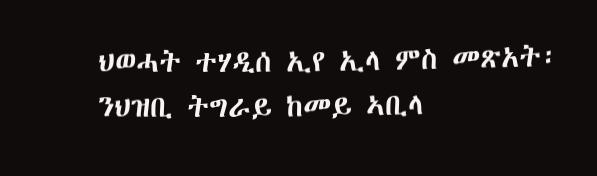ህወሓት ተሃዲሰ ኢየ ኢላ ምስ መጽአት፡ ንህዝቢ ትግራይ ከመይ ኣቢላ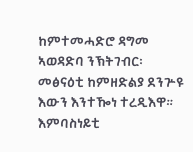ከምተመሓድሮ ዳግመ ኣወዳድባ ንኽትገብር፡ መፅናዕቲ ከምዘድልያ ደንጕዩ እውን እንተዀነ ተረዲእዋ። እምባስነይቲ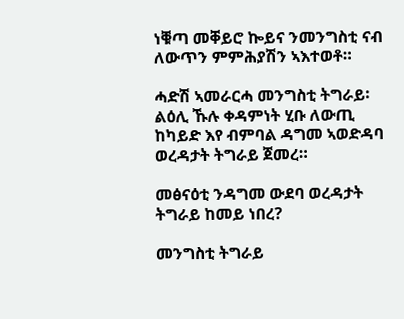ነቑጣ መቐይሮ ኰይና ንመንግስቲ ናብ ለውጥን ምምሕያሽን ኣእተወቶ።

ሓድሽ ኣመራርሓ መንግስቲ ትግራይ፡ ልዕሊ ኹሉ ቀዳምነት ሂቡ ለውጢ ከካይድ እየ ብምባል ዳግመ ኣወድዳባ ወረዳታት ትግራይ ጀመረ።

መፅናዕቲ ንዳግመ ውደባ ወረዳታት ትግራይ ከመይ ነበረ?

መንግስቲ ትግራይ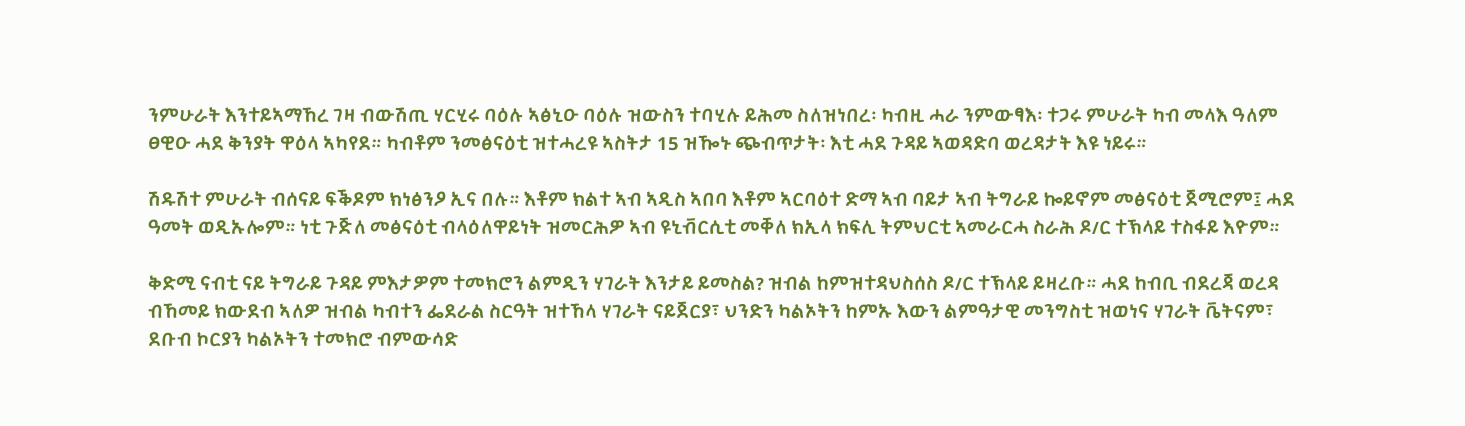ንምሁራት እንተይኣማኸረ ገዛ ብውሽጢ ሃርሂሩ ባዕሉ ኣፅኒዑ ባዕሉ ዝውስን ተባሂሉ ይሕመ ስለዝነበረ፡ ካብዚ ሓራ ንምውፃእ፡ ተጋሩ ምሁራት ካብ መላእ ዓለም ፀዊዑ ሓደ ቅንያት ዋዕላ ኣካየደ። ካብቶም ንመፅናዕቲ ዝተሓረዩ ኣስትታ 15 ዝዀኑ ጭብጥታት፡ እቲ ሓደ ጉዳይ ኣወዳድባ ወረዳታት እዩ ነይሩ።

ሽዱሽተ ምሁራት ብሰናይ ፍቕዶም ክነፅንዖ ኢና በሉ። እቶም ክልተ ኣብ ኣዲስ ኣበባ እቶም ኣርባዕተ ድማ ኣብ ባይታ ኣብ ትግራይ ኰይኖም መፅናዕቲ ጀሚሮም፤ ሓደ ዓመት ወዲኡሎም። ነቲ ጉጅለ መፅናዕቲ ብላዕለዋይነት ዝመርሕዎ ኣብ ዩኒቭርሲቲ መቐለ ክኢላ ክፍሊ ትምህርቲ ኣመራርሓ ስራሕ ዶ/ር ተኽላይ ተስፋይ እዮም።

ቅድሚ ናብቲ ናይ ትግራይ ጉዳይ ምእታዎም ተመክሮን ልምዲን ሃገራት እንታይ ይመስል? ዝብል ከምዝተዳህስሰስ ዶ/ር ተኽላይ ይዛረቡ። ሓደ ከብቢ ብደረጃ ወረዳ ብኸመይ ክውደብ ኣለዎ ዝብል ካብተን ፌደራል ስርዓት ዝተኸላ ሃገራት ናይጀርያ፣ ህንድን ካልኦትን ከምኡ እውን ልምዓታዊ መንግስቲ ዝወነና ሃገራት ቬትናም፣ ደቡብ ኮርያን ካልኦትን ተመክሮ ብምውሳድ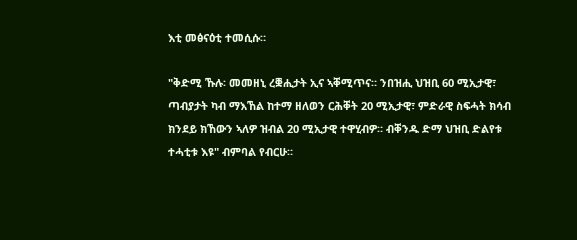እቲ መፅናዕቲ ተመሲሱ።

"ቅድሚ ኹሉ፡ መመዘኒ ረቛሒታት ኢና ኣቐሚጥና። ንበዝሒ ህዝቢ 60 ሚኢታዊ፣ ጣብያታት ካብ ማእኸል ከተማ ዘለወን ርሕቐት 20 ሚኢታዊ፣ ምድራዊ ስፍሓት ክሳብ ክንደይ ክኸውን ኣለዎ ዝብል 20 ሚኢታዊ ተዋሂብዎ። ብቐንዱ ድማ ህዝቢ ድልየቱ ተሓቲቱ እዩ" ብምባል የብርሁ።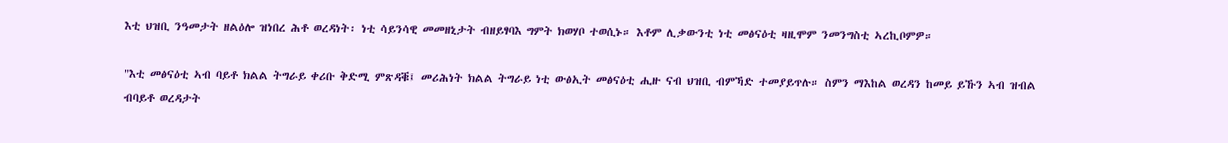እቲ ህዝቢ ንዓመታት ዘልዕሎ ዝነበረ ሕቶ ወረዳነት፡ ነቲ ሳይንሳዊ መመዘኒታት ብዘይፃባእ ግምት ክወሃቦ ተወሲኑ። እቶም ሊቃውንቲ ነቲ መፅናዕቲ ዛዚሞም ንመንግስቲ ኣረኪቦምዎ።

"እቲ መፅናዕቲ ኣብ ባይቶ ክልል ትግራይ ቀሪቡ ቅድሚ ምጽዳቑ፤ መሪሕነት ክልል ትግራይ ነቲ ውፅኢት መፅናዕቲ ሒዙ ናብ ህዝቢ ብምኻድ ተመያይጥሉ። ስምን ማእከል ወረዳን ከመይ ይኹን ኣብ ዝብል ብባይቶ ወረዳታት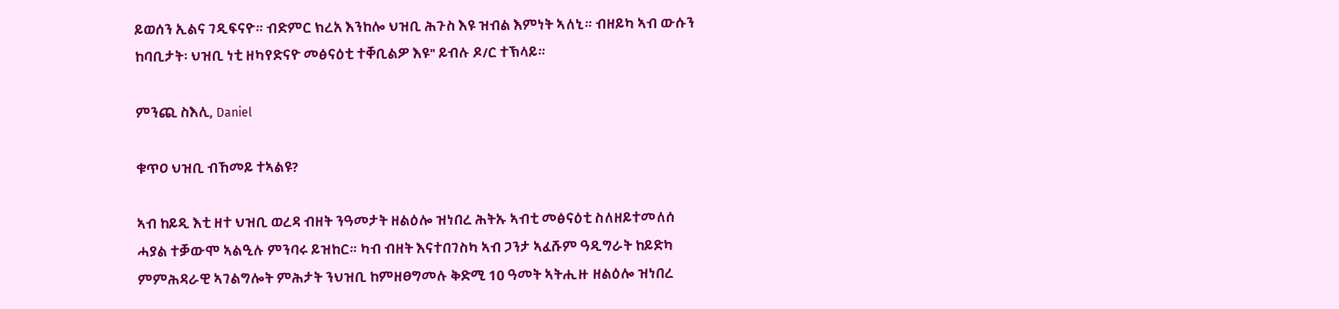ይወሰን ኢልና ገዲፍናዮ። ብድምር ክረአ እንከሎ ህዝቢ ሕጉስ እዩ ዝብል እምነት ኣለኒ። ብዘይካ ኣብ ውሱን ከባቢታት፡ ህዝቢ ነቲ ዘካየድናዮ መፅናዕቲ ተቐቢልዎ እዩ" ይብሉ ዶ/ር ተኽላይ።

ምንጪ ስእሊ, Daniel

ቁጥዐ ህዝቢ ብኸመይ ተኣልዩ?

ኣብ ከይዲ እቲ ዘተ ህዝቢ ወረዳ ብዘት ንዓመታት ዘልዕሎ ዝነበረ ሕትኡ ኣብቲ መፅናዕቲ ስለዘይተመለሰ ሓያል ተቓውሞ ኣልዒሉ ምንባሩ ይዝከር። ካብ ብዘት እናተበገስካ ኣብ ጋንታ ኣፈሹም ዓዲግራት ከይድካ ምምሕዳራዊ ኣገልግሎት ምሕታት ንህዝቢ ከምዘፀግመሉ ቅድሚ 10 ዓመት ኣትሒዙ ዘልዕሎ ዝነበረ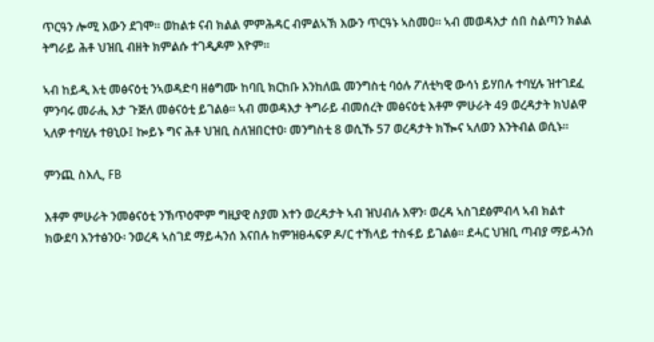ጥርዓን ሎሚ እውን ደገሞ። ወከልቱ ናብ ክልል ምምሕዳር ብምልኣኽ እውን ጥርዓኑ ኣስመዐ። ኣብ መወዳእታ ሰበ ስልጣን ክልል ትግራይ ሕቶ ህዝቢ ብዘት ክምልሱ ተገዲዶም እዮም።

ኣብ ከይዲ እቲ መፅናዕቲ ንኣወዳድባ ዘፅግሙ ከባቢ ክርከቡ እንከለዉ መንግስቲ ባዕሉ ፖለቲካዊ ውሳነ ይሃበሉ ተባሂሉ ዝተገደፈ ምንባሩ መራሒ እታ ጉጅለ መፅናዕቲ ይገልፅ። ኣብ መወዳእታ ትግራይ ብመሰረት መፅናዕቲ እቶም ምሁራት 49 ወረዳታት ክህልዋ ኣለዎ ተባሂሉ ተፀኒዑ፤ ኰይኑ ግና ሕቶ ህዝቢ ስለዝበርተዐ፡ መንግስቲ 8 ወሲኹ 57 ወረዳታት ክዀና ኣለወን እንትብል ወሲኑ።

ምንጪ ስእሊ, FB

እቶም ምሁራት ንመፅናዕቲ ንኽጥዕሞም ግዚያዊ ስያመ እተን ወረዳታት ኣብ ዝህብሉ እዋን፡ ወረዳ ኣስገደፅምብላ ኣብ ክልተ ክውደባ እንተፅንዑ፡ ንወረዳ ኣስገደ ማይሓንሰ እናበሉ ከምዝፀሓፍዎ ዶ/ር ተኽላይ ተስፋይ ይገልፅ። ደሓር ህዝቢ ጣብያ ማይሓንሰ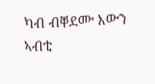ካብ ብቐደሙ እውን ኣብቲ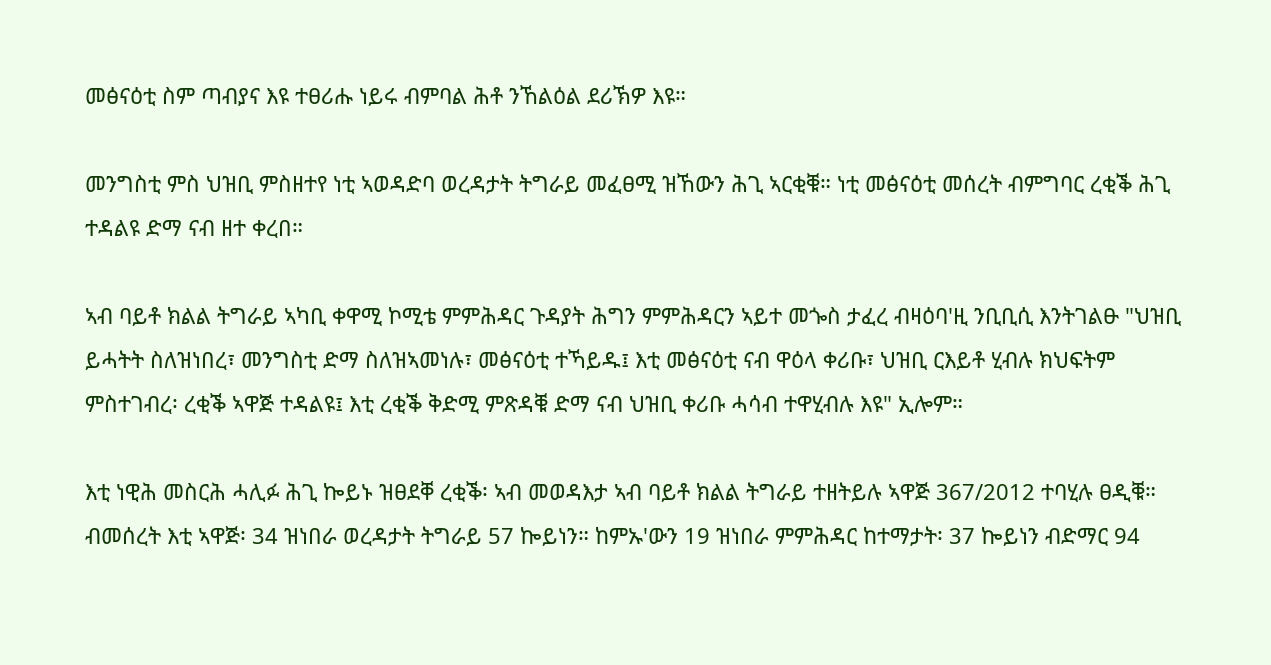መፅናዕቲ ስም ጣብያና እዩ ተፀሪሑ ነይሩ ብምባል ሕቶ ንኸልዕል ደሪኽዎ እዩ።

መንግስቲ ምስ ህዝቢ ምስዘተየ ነቲ ኣወዳድባ ወረዳታት ትግራይ መፈፀሚ ዝኸውን ሕጊ ኣርቂቑ። ነቲ መፅናዕቲ መሰረት ብምግባር ረቂቕ ሕጊ ተዳልዩ ድማ ናብ ዘተ ቀረበ።

ኣብ ባይቶ ክልል ትግራይ ኣካቢ ቀዋሚ ኮሚቴ ምምሕዳር ጉዳያት ሕግን ምምሕዳርን ኣይተ መጐስ ታፈረ ብዛዕባ'ዚ ንቢቢሲ እንትገልፁ "ህዝቢ ይሓትት ስለዝነበረ፣ መንግስቲ ድማ ስለዝኣመነሉ፣ መፅናዕቲ ተኻይዱ፤ እቲ መፅናዕቲ ናብ ዋዕላ ቀሪቡ፣ ህዝቢ ርእይቶ ሂብሉ ክህፍትም ምስተገብረ፡ ረቂቕ ኣዋጅ ተዳልዩ፤ እቲ ረቂቕ ቅድሚ ምጽዳቑ ድማ ናብ ህዝቢ ቀሪቡ ሓሳብ ተዋሂብሉ እዩ" ኢሎም።

እቲ ነዊሕ መስርሕ ሓሊፉ ሕጊ ኰይኑ ዝፀደቐ ረቂቕ፡ ኣብ መወዳእታ ኣብ ባይቶ ክልል ትግራይ ተዘትይሉ ኣዋጅ 367/2012 ተባሂሉ ፀዲቑ። ብመሰረት እቲ ኣዋጅ፡ 34 ዝነበራ ወረዳታት ትግራይ 57 ኰይነን። ከምኡ'ውን 19 ዝነበራ ምምሕዳር ከተማታት፡ 37 ኰይነን ብድማር 94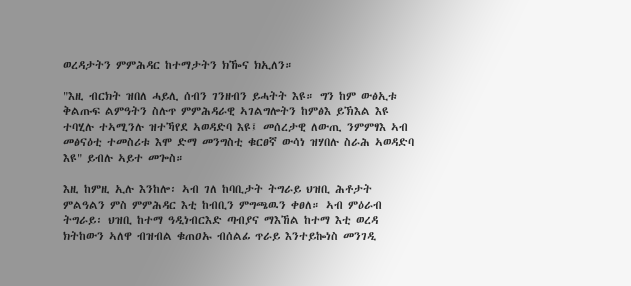ወረዳታትን ምምሕዳር ከተማታትን ክዀና ክኢለን።

"እዚ ብርክት ዝበለ ሓይሊ ሰብን ገንዘብን ይሓትት እዩ። ግን ከም ውፅኢቱ ቅልጡፍ ልምዓትን ስሉጥ ምምሕዳራዊ ኣገልግሎትን ከምፅእ ይኽእል እዩ ተባሂሉ ተኣሚንሉ ዝተኻየደ ኣወዳድባ እዩ፤ መሰረታዊ ለውጢ ንምምፃእ ኣብ መፅናዕቲ ተመስሪቱ እሞ ድማ መንግስቲ ቁርፀኛ ውሳነ ዝሃበሉ ስራሕ ኣወዳድባ እዩ" ይብሉ ኣይተ መጐስ።

እዚ ከምዚ ኢሉ እንከሎ፡ ኣብ ገለ ከባቢታት ትግራይ ህዝቢ ሕቶታት ምልዓልን ምስ ምምሕዳር እቲ ከብቢን ምግጫዉን ቀፀለ። ኣብ ምዕራብ ትግራይ፡ ህዝቢ ከተማ ዓዲነብርእድ ጣብያና ማእኸል ከተማ እቲ ወረዳ ክትከውን ኣለዋ ብዝብል ቁጠዐኡ ብሰልፊ ጥራይ እንተይኰነስ መንገዲ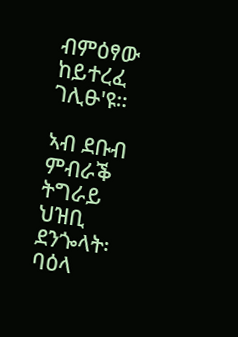ብምዕፃው ከይተረፈ ገሊፁ'ዩ።

ኣብ ደቡብ ምብራቕ ትግራይ ህዝቢ ደንጐላት፡ ባዕላ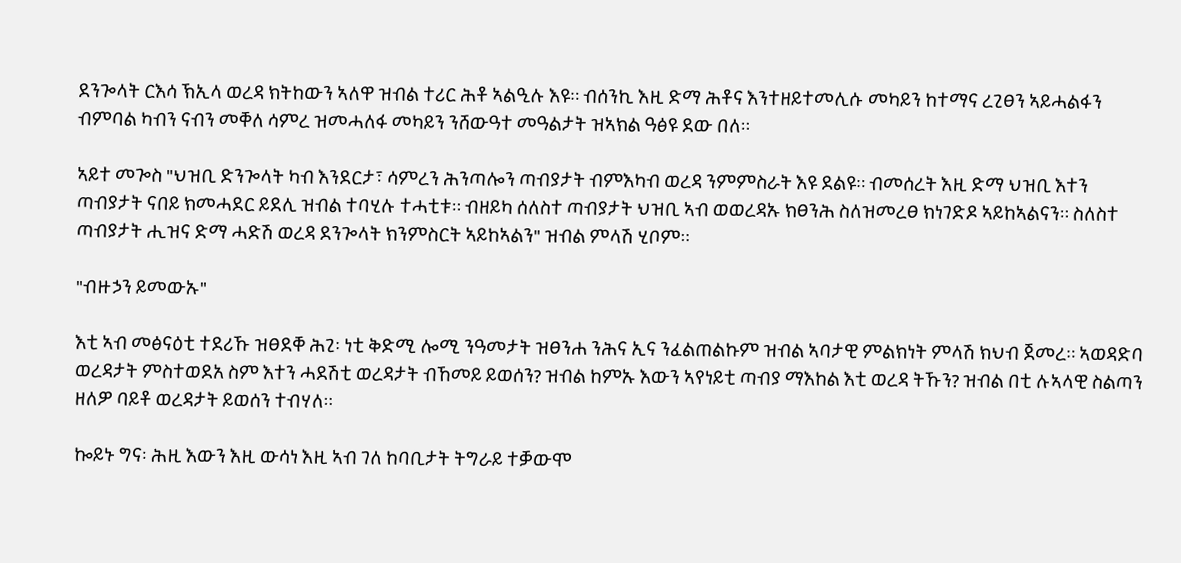ደንጐላት ርእሳ ኽኢላ ወረዳ ክትከውን ኣለዋ ዝብል ተሪር ሕቶ ኣልዒሉ እዩ። ብሰንኪ እዚ ድማ ሕቶና እንተዘይተመሊሱ መካይን ከተማና ረጊፀን ኣይሓልፋን ብምባል ካብን ናብን መቐለ ሳምረ ዝመሓለፋ መካይን ንሸውዓተ መዓልታት ዝኣክል ዓፅዩ ደው በለ።

ኣይተ መጐስ "ህዝቢ ድንጐላት ካብ እንደርታ፣ ሳምረን ሕንጣሎን ጣብያታት ብምእካብ ወረዳ ንምምስራት እዩ ደልዩ። ብመሰረት እዚ ድማ ህዝቢ እተን ጣብያታት ናበይ ክመሓደር ይደሊ ዝብል ተባሂሉ ተሓቲቱ። ብዘይካ ሰለስተ ጣብያታት ህዝቢ ኣብ ወወረዳኡ ክፀንሕ ስለዝመረፀ ክነገድዶ ኣይከኣልናን። ስለስተ ጣብያታት ሒዝና ድማ ሓድሽ ወረዳ ደንጐላት ክንምስርት ኣይከኣልን" ዝብል ምላሽ ሂቦም።

"ብዙኃን ይመውኡ"

እቲ ኣብ መፅናዕቲ ተደሪኹ ዝፀደቐ ሕጊ፡ ነቲ ቅድሚ ሎሚ ንዓመታት ዝፀንሐ ንሕና ኢና ንፈልጠልኩም ዝብል ኣባታዊ ምልክነት ምላሽ ክህብ ጀመረ። ኣወዳድባ ወረዳታት ምስተወደአ ስም እተን ሓደሽቲ ወረዳታት ብኸመይ ይወሰን? ዝብል ከምኡ እውን ኣየነይቲ ጣብያ ማእከል እቲ ወረዳ ትኹን? ዝብል በቲ ሉኣላዊ ስልጣን ዘለዎ ባይቶ ወረዳታት ይወሰን ተብሃለ።

ኰይኑ ግና፡ ሕዚ እውን እዚ ውሳነ እዚ ኣብ ገለ ከባቢታት ትግራይ ተቓውሞ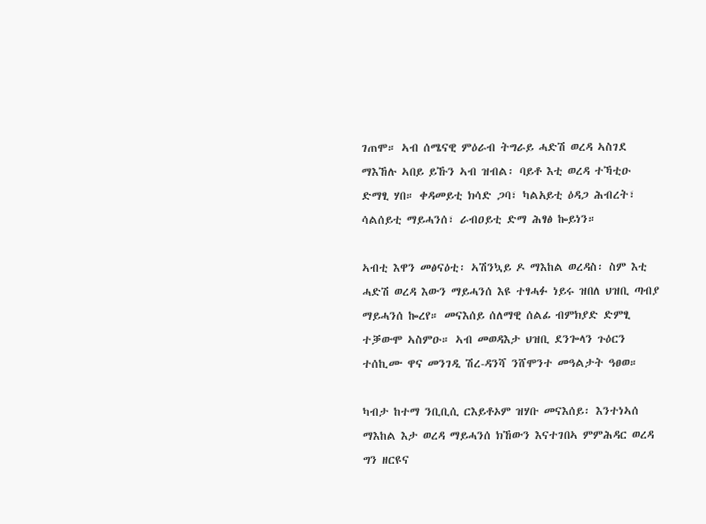ገጠሞ። ኣብ ሰሜናዊ ምዕራብ ትግራይ ሓድሽ ወረዳ ኣስገደ ማእኸሉ ኣበይ ይኹን ኣብ ዝብል፡ ባይቶ እቲ ወረዳ ተኻቲዑ ድማፂ ሃበ። ቀዳመይቲ ክሳድ ጋባ፣ ካልአይቲ ዕዳጋ ሕብረት፣ ሳልሰይቲ ማይሓንሰ፣ ራብዐይቲ ድማ ሕፃፅ ኰይነን።

ኣብቲ እዋን መፅናዕቲ፡ ኣሽንኳይ ዶ ማእከል ወረዳስ፡ ስም እቲ ሓድሽ ወረዳ እውን ማይሓንሰ እዩ ተፃሓፉ ነይሩ ዝበለ ህዝቢ ጣብያ ማይሓንሰ ኰረየ። መናእሰይ ሰለማዊ ሰልፊ ብምክያድ ድምፂ ተቓውሞ ኣስምዑ። ኣብ መወዳእታ ህዝቢ ደንጐላን ጉዕርን ተሰኪሙ ዋና መንገዲ ሽረ-ዳንሻ ንሸሞንተ መዓልታት ዓፀወ።

ካብታ ከተማ ንቢቢሲ ርእይቶኦም ዝሃቡ መናእሰይ፡ እንተነኣሰ ማእከል እታ ወረዳ ማይሓንሰ ክኸውን እናተገበኣ ምምሕዳር ወረዳ ግን ዘርዩና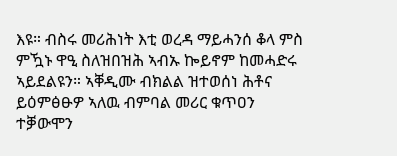እዩ። ብስሩ መሪሕነት እቲ ወረዳ ማይሓንሰ ቆላ ምስ ምዃኑ ዋዒ ስለዝበዝሕ ኣብኡ ኰይኖም ከመሓድሩ ኣይደልዩን። ኣቐዲሙ ብክልል ዝተወሰነ ሕቶና ይዕምፅፁዎ ኣለዉ ብምባል መሪር ቁጥዐን ተቓውሞን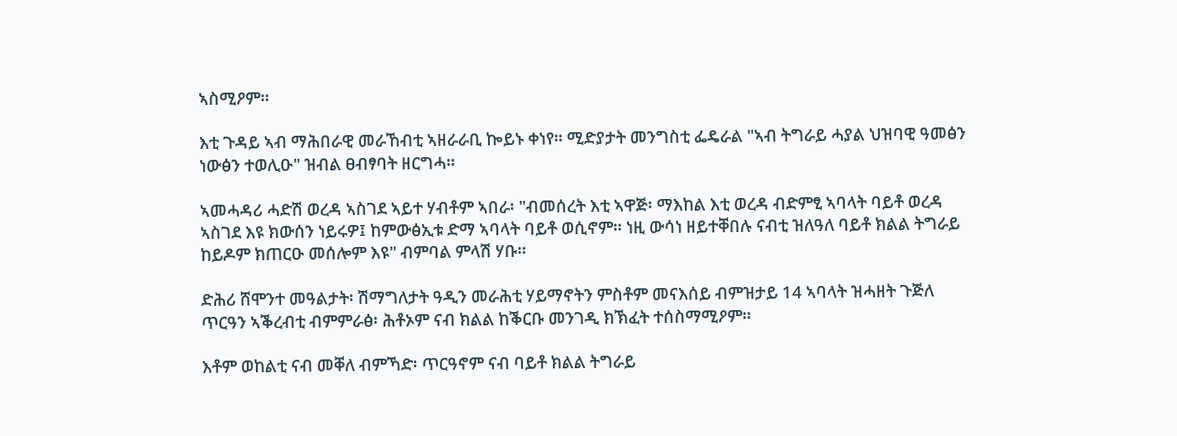ኣስሚዖም።

እቲ ጉዳይ ኣብ ማሕበራዊ መራኸብቲ ኣዘራራቢ ኰይኑ ቀነየ። ሚድያታት መንግስቲ ፌዴራል "ኣብ ትግራይ ሓያል ህዝባዊ ዓመፅን ነውፅን ተወሊዑ" ዝብል ፀብፃባት ዘርግሓ።

ኣመሓዳሪ ሓድሽ ወረዳ ኣስገደ ኣይተ ሃብቶም ኣበራ፡ "ብመሰረት እቲ ኣዋጅ፡ ማእከል እቲ ወረዳ ብድምፂ ኣባላት ባይቶ ወረዳ ኣስገደ እዩ ክውሰን ነይሩዎ፤ ከምውፅኢቱ ድማ ኣባላት ባይቶ ወሲኖም። ነዚ ውሳነ ዘይተቐበሉ ናብቲ ዝለዓለ ባይቶ ክልል ትግራይ ከይዶም ክጠርዑ መሰሎም እዩ" ብምባል ምላሽ ሃቡ።

ድሕሪ ሸሞንተ መዓልታት፡ ሽማግለታት ዓዲን መራሕቲ ሃይማኖትን ምስቶም መናእሰይ ብምዝታይ 14 ኣባላት ዝሓዘት ጉጅለ ጥርዓን ኣቕረብቲ ብምምራፅ፡ ሕቶኦም ናብ ክልል ከቕርቡ መንገዲ ክኽፈት ተሰስማሚዖም።

እቶም ወከልቲ ናብ መቐለ ብምኻድ፡ ጥርዓኖም ናብ ባይቶ ክልል ትግራይ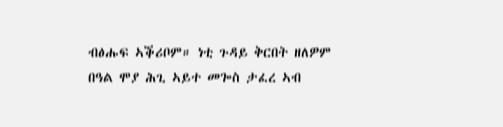ብፅሑፍ ኣቕሪቦም። ነቲ ጉዳይ ቅርበት ዘለዎም በዓል ሞያ ሕጊ ኣይተ መጐስ ታፈረ ኣብ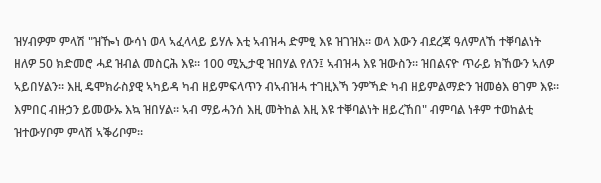ዝሃብዎም ምላሽ "ዝዀነ ውሳነ ወላ ኣፈላላይ ይሃሉ እቲ ኣብዝሓ ድምፂ እዩ ዝገዝእ። ወላ እውን ብደረጃ ዓለምለኸ ተቐባልነት ዘለዎ 50 ክድመሮ ሓደ ዝብል መስርሕ እዩ። 100 ሚኢታዊ ዝበሃል የለን፤ ኣብዝሓ እዩ ዝውስን። ዝበልናዮ ጥራይ ክኸውን ኣለዎ ኣይበሃልን። እዚ ዴሞክራስያዊ ኣካይዳ ካብ ዘይምፍላጥን ብኣብዝሓ ተገዚእኻ ንምኻድ ካብ ዘይምልማድን ዝመፅእ ፀገም እዩ። እምበር ብዙኃን ይመውኡ እኳ ዝበሃል። ኣብ ማይሓንሰ እዚ መትከል እዚ እዩ ተቐባልነት ዘይረኸበ" ብምባል ነቶም ተወከልቲ ዝተውሃቦም ምላሽ ኣቕሪቦም።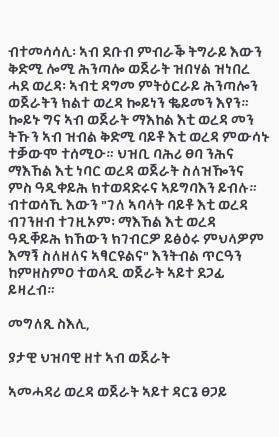ብተመሳሳሊ፡ ኣብ ደቡብ ምብራቕ ትግራይ እውን ቅድሚ ሎሚ ሕንጣሎ ወጀራት ዝበሃል ዝነበረ ሓደ ወረዳ፡ ኣብቲ ዳግመ ምትዕርራይ ሕንጣሎን ወጀራትን ክልተ ወረዳ ኰይነን ቈይመን እየን። ኰይኑ ግና ኣብ ወጀራት ማእከል እቲ ወረዳ መን ትኹን ኣብ ዝብል ቅድሚ ባይቶ እቲ ወረዳ ምውሳኑ ተቓውሞ ተሰሚዑ። ህዝቢ ባሕሪ ፀባ ንሕና ማእኸል እቲ ነባር ወረዳ ወጀራት ስለዝዀንና ምስ ዓዲቀይሕ ክተወዳድሩና ኣይግባእን ይብሉ። ብተወሳኺ እውን "ገለ ኣባላት ባይቶ እቲ ወረዳ ብገንዘብ ተገዚኦም፡ ማእኸል እቲ ወረዳ ዓዲቐይሕ ክኸውን ክገብርዎ ይፅዕሩ ምህላዎም እማኝ ስለዘለና ኣፃርዩልና" እንትብል ጥርዓን ከምዘስምዐ ተወላዲ ወጀራት ኣይተ ደጋፊ ይዛረብ።

መግለጺ ስእሊ,

ያታዊ ህዝባዊ ዘተ ኣብ ወጀራት

ኣመሓዳሪ ወረዳ ወጀራት ኣይተ ዳርጌ ፀጋይ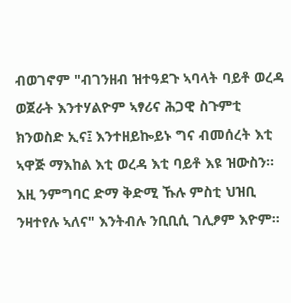ብወገኖም "ብገንዘብ ዝተዓደጉ ኣባላት ባይቶ ወረዳ ወጀራት እንተሃልዮም ኣፃሪና ሕጋዊ ስጉምቲ ክንወስድ ኢና፤ እንተዘይኰይኑ ግና ብመሰረት እቲ ኣዋጅ ማእከል እቲ ወረዳ እቲ ባይቶ እዩ ዝውስን። እዚ ንምግባር ድማ ቅድሚ ኹሉ ምስቲ ህዝቢ ንዛተየሉ ኣለና" እንትብሉ ንቢቢሲ ገሊፆም እዮም።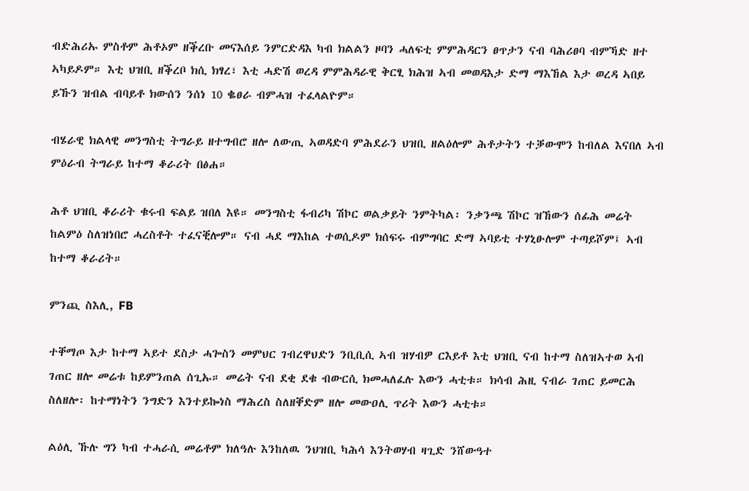ብድሕሪኡ ምስቶም ሕቶኦም ዘቕረቡ መናእሰይ ንምርድዳእ ካብ ክልልን ዞባን ሓለፍቲ ምምሕዳርን ፀጥታን ናብ ባሕሪፀባ ብምኻድ ዘተ ኣካይዶም። እቲ ህዝቢ ዘቕረቦ ክሲ ክፃረ፣ እቲ ሓድሽ ወረዳ ምምሕዳራዊ ቅርፂ ክሕዝ ኣብ መወዳእታ ድማ ማእኸል እታ ወረዳ ኣበይ ይኹን ዝብል ብባይቶ ክውሰን ንሰነ 10 ቈፀራ ብምሓዝ ተፈላልዮም።

ብሄራዊ ክልላዊ መንግስቲ ትግራይ ዘተግብሮ ዘሎ ለውጢ ኣወዳድባ ምሕደራን ህዝቢ ዘልዕሎም ሕቶታትን ተቓውሞን ከብለል እናበለ ኣብ ምዕራብ ትግራይ ከተማ ቆራሪት በፅሐ።

ሕቶ ህዝቢ ቆራሪት ቁሩብ ፍልይ ዝበለ እዩ። መንግስቲ ፋብሪካ ሽኮር ወልቃይት ንምትካል፡ ንቃንጫ ሽኮር ዝኸውን ሰፊሕ መሬት ከልምዕ ስለዝነበሮ ሓረስቶት ተፈናቒሎም። ናብ ሓደ ማእከል ተወሲዶም ክሰፍሩ ብምግባር ድማ ኣባይቲ ተሃኒፁሎም ተጣይሾም፤ ኣብ ከተማ ቆራሪት።

ምንጪ ስእሊ, FB

ተቐማጦ እታ ከተማ ኣይተ ደስታ ሓጐስን መምህር ገብረዋህድን ንቢቢሲ ኣብ ዝሃብዎ ርእይቶ እቲ ህዝቢ ናብ ከተማ ስለዝኣተወ ኣብ ገጠር ዘሎ መሬቱ ከይምንጠል ሰጊኡ። መሬት ናብ ደቂ ደቁ ብውርሲ ክመሓለፈሉ እውን ሓቲቱ። ክሳብ ሕዚ ናብራ ገጠር ይመርሕ ስለዘሎ፡ ከተማነትን ንግድን እንተይኰነስ ማሕረስ ስለዘቐድም ዘሎ መውዐሊ ጥሪት እውን ሓቲቱ።

ልዕሊ ኹሉ ግን ካብ ተሓራሲ መሬቶም ክለዓሉ እንከለዉ ንህዝቢ ካሕሳ እንትወሃብ ዛጊድ ንሸውዓተ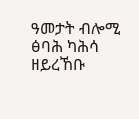ዓመታት ብሎሚ ፅባሕ ካሕሳ ዘይረኸቡ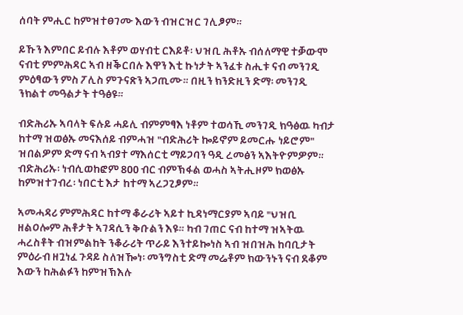ሰባት ምሒር ከምዝተፀገሙ እውን ብዝርዝር ገሊፆም።

ይኹን እምበር ይብሉ እቶም ወሃብቲ ርእይቶ፡ ህዝቢ ሕቶኡ ብሰለማዊ ተቓውሞ ናብቲ ምምሕዳር ኣብ ዘቕርበሉ እዋን እቲ ኩነታት ኣንፈቱ ስሒቱ ናብ መንገዲ ምዕፃውን ምስ ፖሊስ ምጉናጽን ኣጋጢሙ። በዚን ክንድዚን ድማ፡ መንገዲ ንክልተ መዓልታት ተዓፅዩ።

ብድሕሪኡ ኣባላት ፍሉይ ሓይሊ ብምምፃእ ነቶም ተወሳኺ መንገዲ ክዓፅዉ ካብታ ከተማ ዝወፅኡ መናእሰይ ብምሓዝ "ብድሕሪት ኰይኖም ይመርሑ ነይሮም" ዝበልዎም ድማ ናብ ኣብያተ ማእሰርቲ ማይጋባን ዓዲ ረመፅን ኣእትዮምዎም። ብድሕሪኡ፡ ነብሲወከፎም 800 ብር ብምኽፋል ወሓስ ኣትሒዞም ክወፅኡ ከምዝተገብረ፡ ነበርቲ እታ ከተማ ኣረጋጊፆም።

ኣመሓዳሪ ምምሕዳር ከተማ ቆራሪት ኣይተ ኪዳነማርያም ኣባይ "ህዝቢ ዘልዐሎም ሕቶታት ኣገዳሲን ቅቡልን እዩ። ካብ ገጠር ናብ ከተማ ዝኣትዉ ሓረስቶት ብዝምልከት ንቆራሪት ጥራይ እንተይኰነስ ኣብ ዝበዝሕ ከባቢታት ምዕራብ ዘጓነፈ ጉዳይ ስለዝዀነ፡ መንግስቲ ድማ መሬቶም ክውንኑን ናብ ደቆም እውን ከሕልፉን ከምዝኽእሉ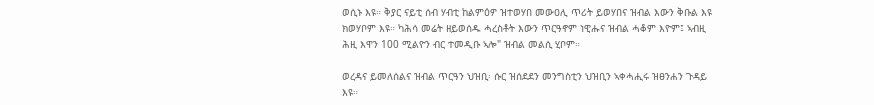ወሲኑ እዩ። ቅያር ናይቲ ሰብ ሃብቲ ከልምዕዎ ዝተወሃበ መውዐሊ ጥሪት ይወሃበና ዝብል እውን ቅቡል እዩ ክወሃቦም እዩ። ካሕሳ መሬት ዘይወሰዱ ሓረስቶት እውን ጥርዓኖም ነዊሑና ዝብል ሓቆም እዮም፤ ኣብዚ ሕዚ እዋን 100 ሚልዮን ብር ተመዲቡ ኣሎ" ዝብል መልሲ ሂቦም።

ወረዳና ይመለሰልና ዝብል ጥርዓን ህዝቢ፡ ሱር ዝሰደደን መንግስቲን ህዝቢን ኣቀሓሒሩ ዝፀንሐን ጉዳይ እዩ።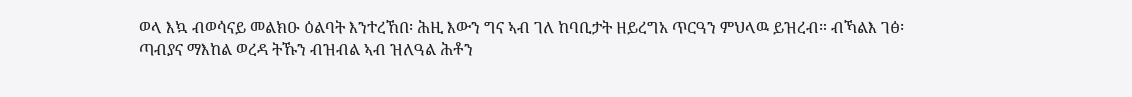ወላ እኳ ብወሳናይ መልክዑ ዕልባት እንተረኸበ፡ ሕዚ እውን ግና ኣብ ገለ ከባቢታት ዘይረግአ ጥርዓን ምህላዉ ይዝረብ። ብኻልእ ገፅ፡ ጣብያና ማእከል ወረዳ ትኹን ብዝብል ኣብ ዝለዓል ሕቶን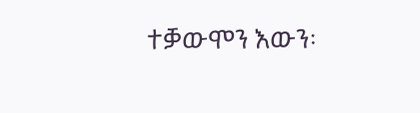ተቓውሞን እውን፡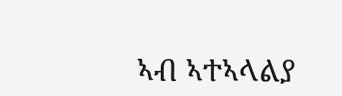ኣብ ኣተኣላልያ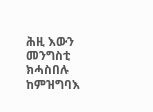ሕዚ እውን መንግስቲ ክሓስበሉ ከምዝግባእ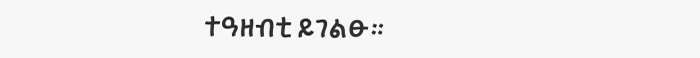ተዓዘብቲ ይገልፁ።